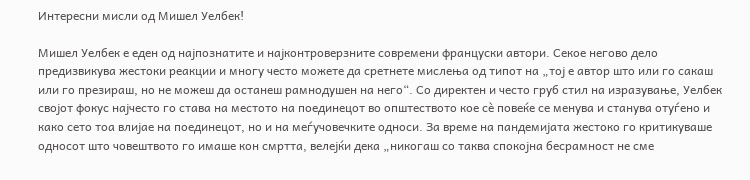Интересни мисли од Мишел Уелбек!

Мишел Уелбек е еден од најпознатите и најконтроверзните современи француски автори. Секое негово дело предизвикува жестоки реакции и многу често можете да сретнете мислења од типот на „тој е автор што или го сакаш или го презираш, но не можеш да останеш рамнодушен на него“. Со директен и често груб стил на изразување, Уелбек својот фокус најчесто го става на местото на поединецот во општеството кое сè повеќе се менува и станува отуѓено и како сето тоа влијае на поединецот, но и на меѓучовечките односи. За време на пандемијата жестоко го критикуваше односот што човештвото го имаше кон смртта, велејќи дека „никогаш со таква спокојна бесрамност не сме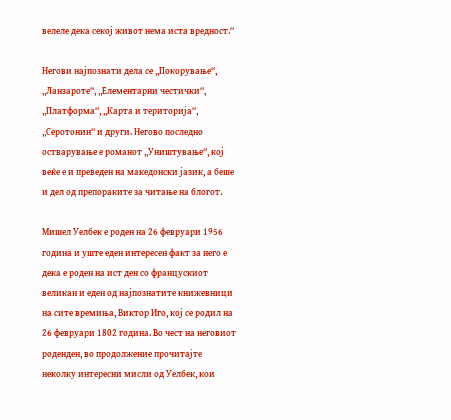велеле дека секој живот нема иста вредност.“

Негови најпознати дела се „Покорување“, „Ланзароте“, „Елементарни честички“, „Платформа“, „Карта и територија“, „Серотонин“ и други. Негово последно остварување е романот „Уништување“, кој веќе е и преведен на македонски јазик, а беше и дел од препораките за читање на блогот.

Мишел Уелбек е роден на 26 февруари 1956 година и уште еден интересен факт за него е дека е роден на ист ден со францускиот великан и еден од најпознатите книжевници на сите времиња, Виктор Иго, кој се родил на 26 февруари 1802 година. Во чест на неговиот роденден, во продолжение прочитајте неколку интересни мисли од Уелбек, кои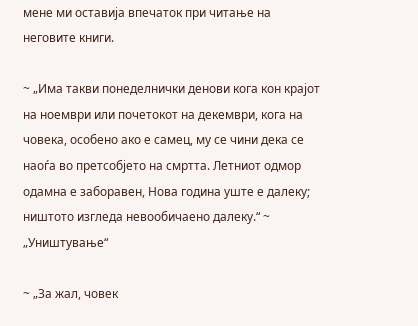мене ми оставија впечаток при читање на неговите книги.

~ „Има такви понеделнички денови кога кон крајот на ноември или почетокот на декември, кога на човека, особено ако е самец, му се чини дека се наоѓа во претсобјето на смртта. Летниот одмор одамна е заборавен, Нова година уште е далеку; ништото изгледа невообичаено далеку.“ ~ „Уништување“

~ „За жал, човек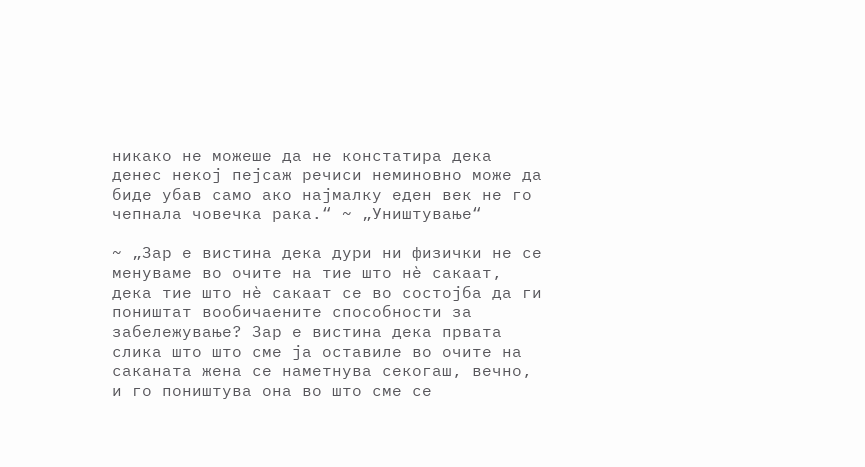никако не можеше да не констатира дека денес некој пејсаж речиси неминовно може да биде убав само ако најмалку еден век не го чепнала човечка рака.“ ~ „Уништување“

~ „Зар е вистина дека дури ни физички не се менуваме во очите на тие што нè сакаат, дека тие што нè сакаат се во состојба да ги поништат вообичаените способности за забележување? Зар е вистина дека првата слика што што сме ја оставиле во очите на саканата жена се наметнува секогаш, вечно, и го поништува она во што сме се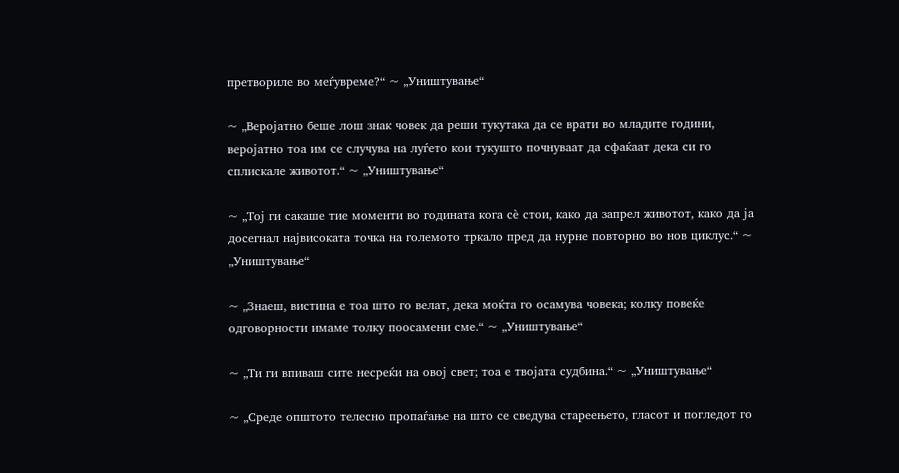претвориле во меѓувреме?“ ~ „Уништување“

~ „Веројатно беше лош знак човек да реши тукутака да се врати во младите години, веројатно тоа им се случува на луѓето кои тукушто почнуваат да сфаќаат дека си го сплискале животот.“ ~ „Уништување“

~ „Тој ги сакаше тие моменти во годината кога сè стои, како да запрел животот, како да ја досегнал највисоката точка на големото тркало пред да нурне повторно во нов циклус.“ ~ „Уништување“

~ „Знаеш, вистина е тоа што го велат, дека моќта го осамува човека; колку повеќе одговорности имаме толку поосамени сме.“ ~ „Уништување“

~ „Ти ги впиваш сите несреќи на овој свет; тоа е твојата судбина.“ ~ „Уништување“

~ „Среде општото телесно пропаѓање на што се сведува стареењето, гласот и погледот го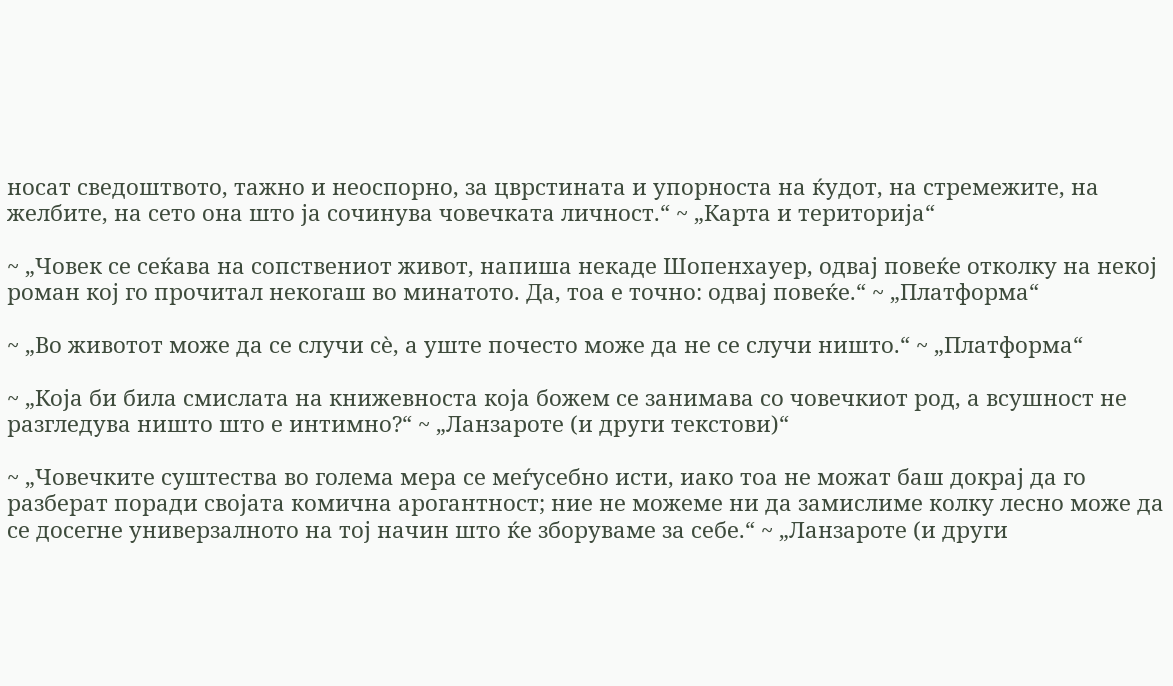носат сведоштвото, тажно и неоспорно, за цврстината и упорноста на ќудот, на стремежите, на желбите, на сето она што ја сочинува човечката личност.“ ~ „Карта и територија“

~ „Човек се сеќава на сопствениот живот, напиша некаде Шопенхауер, одвај повеќе отколку на некој роман кој го прочитал некогаш во минатото. Да, тоа е точно: одвај повеќе.“ ~ „Платформа“

~ „Во животот може да се случи сѐ, а уште почесто може да не се случи ништо.“ ~ „Платформа“

~ „Која би била смислата на книжевноста која божем се занимава со човечкиот род, а всушност не разгледува ништо што е интимно?“ ~ „Ланзароте (и други текстови)“

~ „Човечките суштества во голема мера се меѓусебно исти, иако тоа не можат баш докрај да го разберат поради својата комична арогантност; ние не можеме ни да замислиме колку лесно може да се досегне универзалното на тој начин што ќе зборуваме за себе.“ ~ „Ланзароте (и други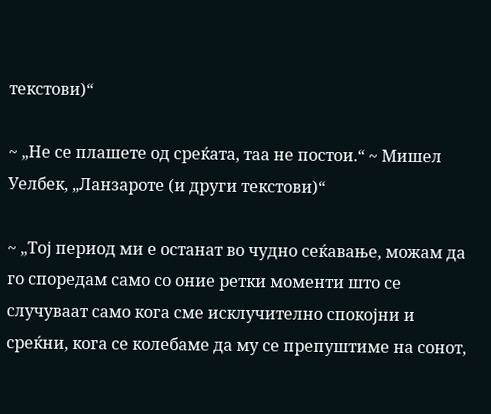текстови)“

~ „Не се плашете од среќата, таа не постои.“ ~ Мишел Уелбек, „Ланзароте (и други текстови)“

~ „Тој период ми е останат во чудно сеќавање, можам да го споредам само со оние ретки моменти што се случуваат само кога сме исклучително спокојни и среќни, кога се колебаме да му се препуштиме на сонот,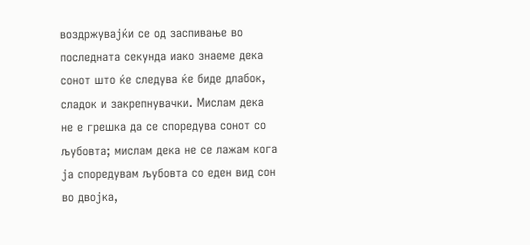воздржувајќи се од заспивање во последната секунда иако знаеме дека сонот што ќе следува ќе биде длабок, сладок и закрепнувачки. Мислам дека не е грешка да се споредува сонот со љубовта; мислам дека не се лажам кога ја споредувам љубовта со еден вид сон во двојка,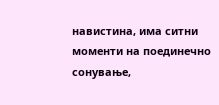навистина, има ситни моменти на поединечно сонување,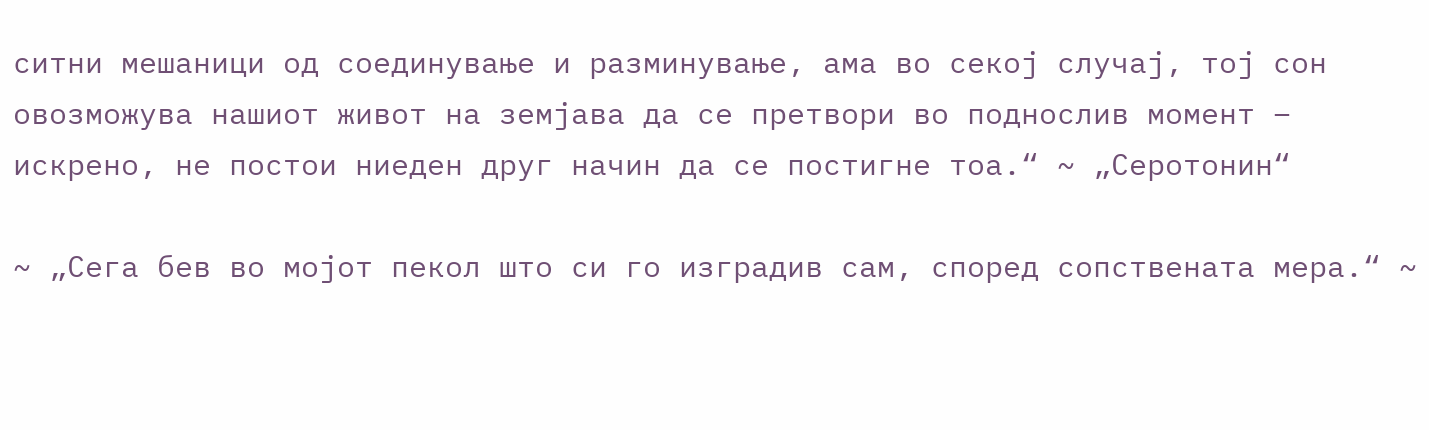ситни мешаници од соединување и разминување, ама во секој случај, тој сон овозможува нашиот живот на земјава да се претвори во поднослив момент – искрено, не постои ниеден друг начин да се постигне тоа.“ ~ „Серотонин“

~ „Сега бев во мојот пекол што си го изградив сам, според сопствената мера.“ ~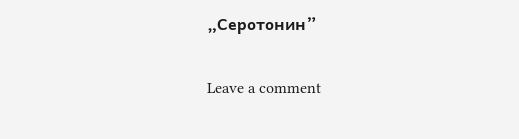„Серотонин”

Leave a comment